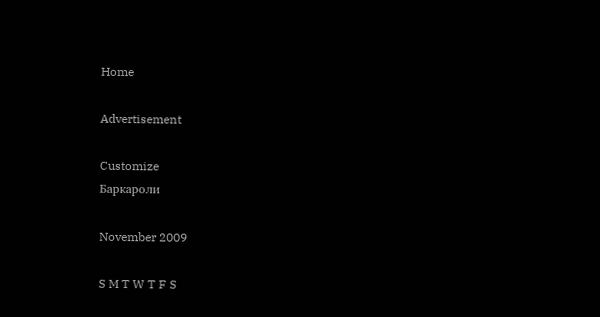Home

Advertisement

Customize
Баркароли

November 2009

S M T W T F S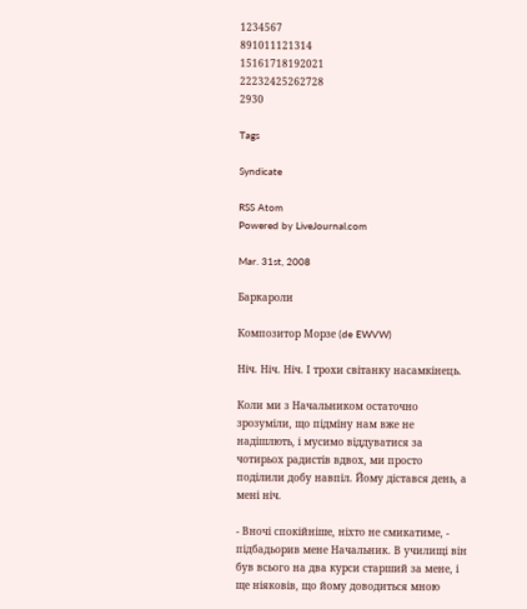1234567
891011121314
15161718192021
22232425262728
2930

Tags

Syndicate

RSS Atom
Powered by LiveJournal.com

Mar. 31st, 2008

Баркароли

Композитор Морзе (de EWVW)

Ніч. Ніч. Ніч. І трохи світанку насамкінець.

Коли ми з Начальником остаточно зрозуміли, що підміну нам вже не надішлють, і мусимо віддуватися за чотирьох радистів вдвох, ми просто поділили добу навпіл. Йому дістався день, а мені ніч.

- Вночі спокійніше, ніхто не смикатиме, - підбадьорив мене Начальник. В училищі він був всього на два курси старший за мене, і ще ніяковів, що йому доводиться мною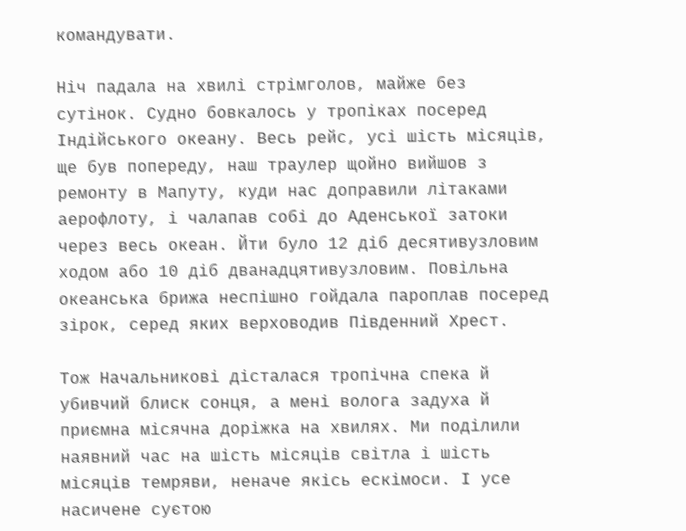командувати.

Ніч падала на хвилі стрімголов, майже без сутінок. Судно бовкалось у тропіках посеред Індійського океану. Весь рейс, усі шість місяців, ще був попереду, наш траулер щойно вийшов з ремонту в Мапуту, куди нас доправили літаками аерофлоту, і чалапав собі до Аденської затоки через весь океан. Йти було 12 діб десятивузловим ходом або 10 діб дванадцятивузловим. Повільна океанська брижа неспішно гойдала пароплав посеред зірок, серед яких верховодив Південний Хрест.

Тож Начальникові дісталася тропічна спека й убивчий блиск сонця, а мені волога задуха й приємна місячна доріжка на хвилях. Ми поділили наявний час на шість місяців світла і шість місяців темряви, неначе якісь ескімоси. І усе насичене суєтою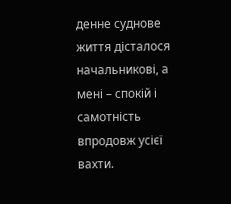денне суднове життя дісталося начальникові, а мені – спокій і самотність впродовж усієї вахти.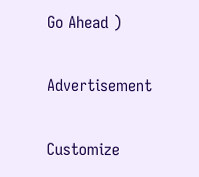Go Ahead )

Advertisement

Customize